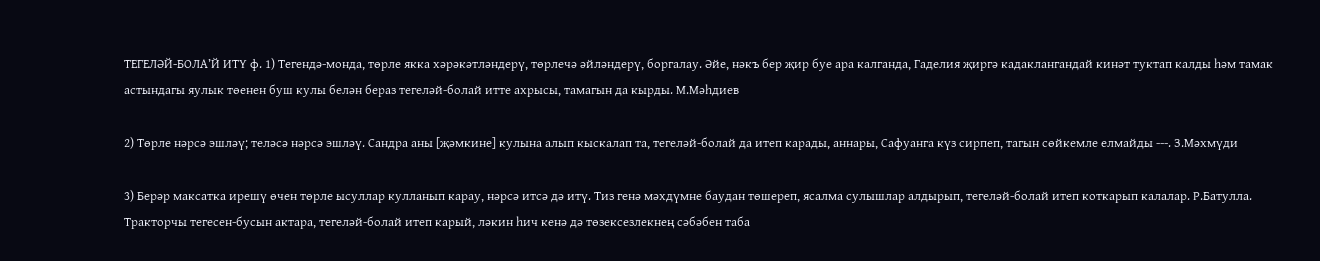ТЕГЕЛӘЙ-БОЛА’Й ИТҮ ф. 1) Тегендә-монда, төрле якка хәрәкәтләндерү, төрлечә әйләндерү, боргалау. Әйе, нәкъ бер җир буе ара калганда, Гаделия җиргә кадаклангандай кинәт туктап калды һәм тамак астындагы яулык төенен буш кулы белән бераз тегеләй-болай итте ахрысы, тамагын да кырды. М.Мәһдиев

2) Төрле нәрсә эшләү; теләсә нәрсә эшләү. Сандра аны [җәмкине] кулына алып кыскалап та, тегеләй-болай да итеп карады, аннары, Сафуанга күз сирпеп, тагын сөйкемле елмайды ---. З.Мәхмүди

3) Берәр максатка ирешү өчен төрле ысуллар кулланып карау, нәрсә итсә дә итү. Тиз генә мәхдүмне баудан төшереп, ясалма сулышлар алдырып, тегеләй-болай итеп коткарып калалар. Р.Батулла. Тракторчы тегесен-бусын актара, тегеләй-болай итеп карый, ләкин һич кенә дә төзексезлекнең сәбәбен таба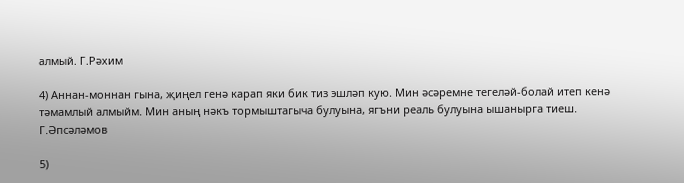алмый. Г.Рәхим

4) Аннан-моннан гына, җиңел генә карап яки бик тиз эшләп кую. Мин әсәремне тегеләй-болай итеп кенә тәмамлый алмыйм. Мин аның нәкъ тормыштагыча булуына, ягъни реаль булуына ышанырга тиеш. Г.Әпсәләмов

5)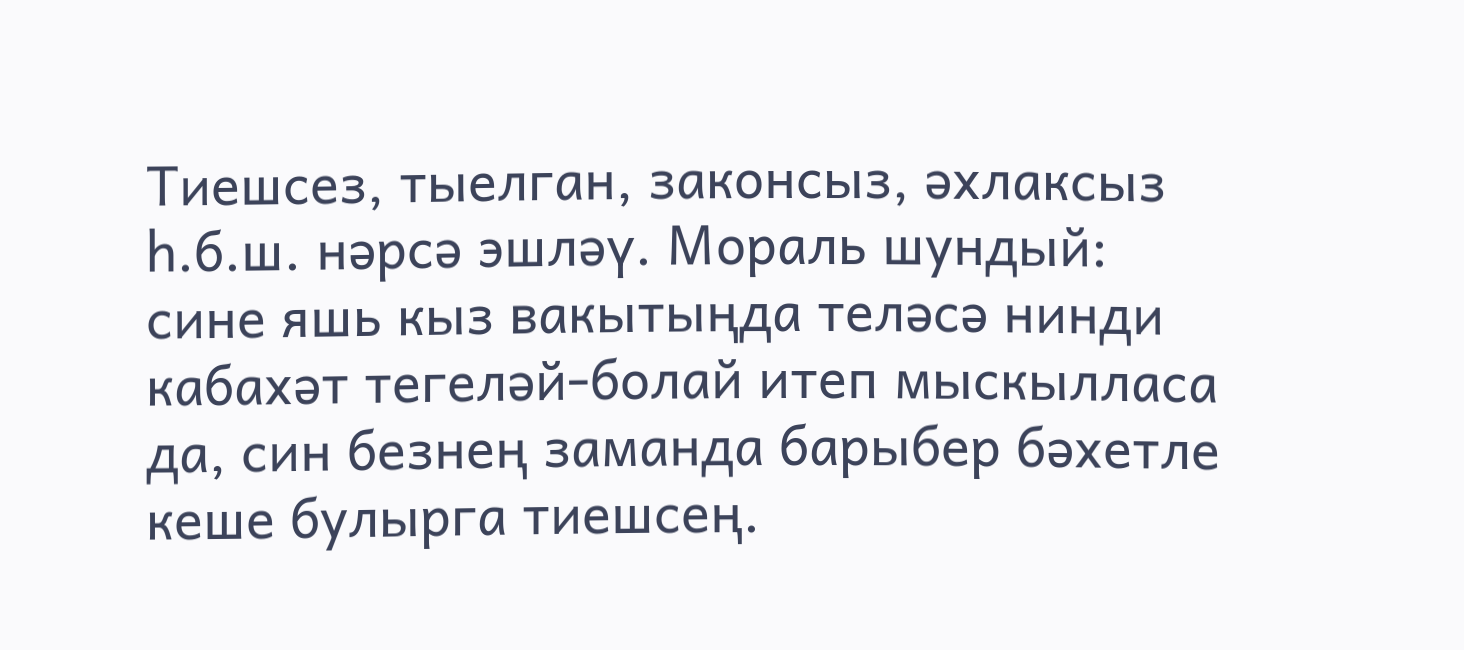Тиешсез, тыелган, законсыз, әхлаксыз һ.б.ш. нәрсә эшләү. Мораль шундый: сине яшь кыз вакытыңда теләсә нинди кабахәт тегеләй-болай итеп мыскылласа да, син безнең заманда барыбер бәхетле кеше булырга тиешсең.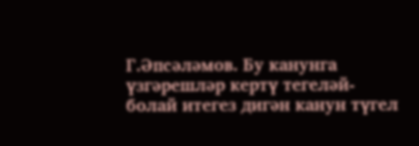Г.Әпсәләмов. Бу канунга үзгәрешләр кертү тегеләй-болай итегез дигән канун түгел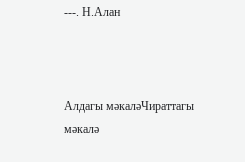---. Н.Алан



Алдагы мәкаләЧираттагы мәкалә